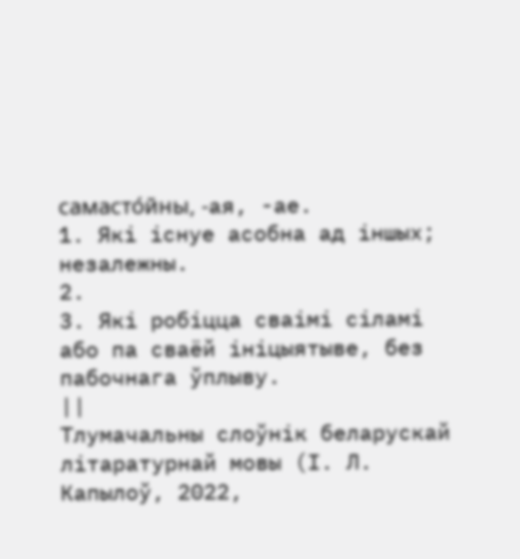самасто́йны, -ая, -ае.
1. Які існуе асобна ад іншых; незалежны.
2.
3. Які робіцца сваімі сіламі або па сваёй ініцыятыве, без пабочнага ўплыву.
||
Тлумачальны слоўнік беларускай літаратурнай мовы (І. Л. Капылоў, 2022,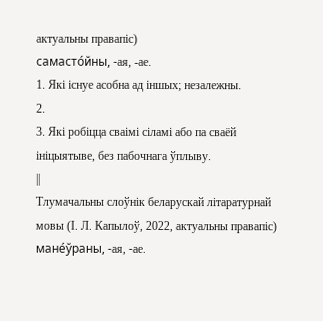актуальны правапіс)
самасто́йны, -ая, -ае.
1. Які існуе асобна ад іншых; незалежны.
2.
3. Які робіцца сваімі сіламі або па сваёй ініцыятыве, без пабочнага ўплыву.
||
Тлумачальны слоўнік беларускай літаратурнай мовы (І. Л. Капылоў, 2022, актуальны правапіс)
мане́ўраны, ‑ая, ‑ае.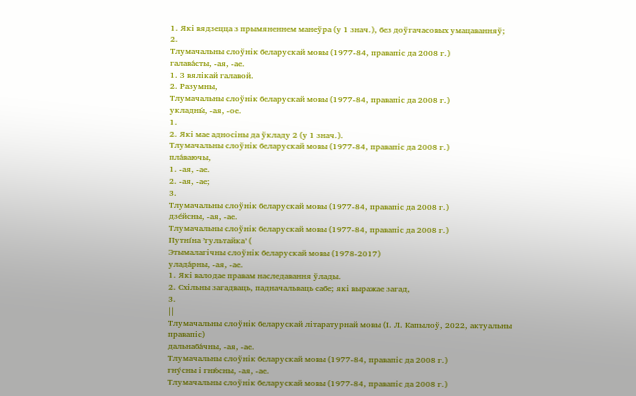1. Які вядзецца з прымяненнем манеўра (у 1 знач.), без доўгачасовых умацаванняў;
2.
Тлумачальны слоўнік беларускай мовы (1977-84, правапіс да 2008 г.)
галава́сты, ‑ая, ‑ае.
1. З вялікай галавой.
2. Разумны,
Тлумачальны слоўнік беларускай мовы (1977-84, правапіс да 2008 г.)
укладны́, ‑ая, ‑ое.
1.
2. Які мае адносіны да ўкладу 2 (у 1 знач.).
Тлумачальны слоўнік беларускай мовы (1977-84, правапіс да 2008 г.)
пла́ваючы,
1. ‑ая, ‑ае.
2. ‑ая, ‑ае;
3.
Тлумачальны слоўнік беларускай мовы (1977-84, правапіс да 2008 г.)
дзе́йсны, ‑ая, ‑ае.
Тлумачальны слоўнік беларускай мовы (1977-84, правапіс да 2008 г.)
Путні́на ’гультайка’ (
Этымалагічны слоўнік беларускай мовы (1978-2017)
улада́рны, -ая, -ае.
1. Які валодае правам наследавання ўлады.
2. Схільны загадваць, падначальваць сабе; які выражае загад,
3.
||
Тлумачальны слоўнік беларускай літаратурнай мовы (І. Л. Капылоў, 2022, актуальны правапіс)
дальнаба́чны, ‑ая, ‑ае.
Тлумачальны слоўнік беларускай мовы (1977-84, правапіс да 2008 г.)
гну́сны і гню́сны, ‑ая, ‑ае.
Тлумачальны слоўнік беларускай мовы (1977-84, правапіс да 2008 г.)